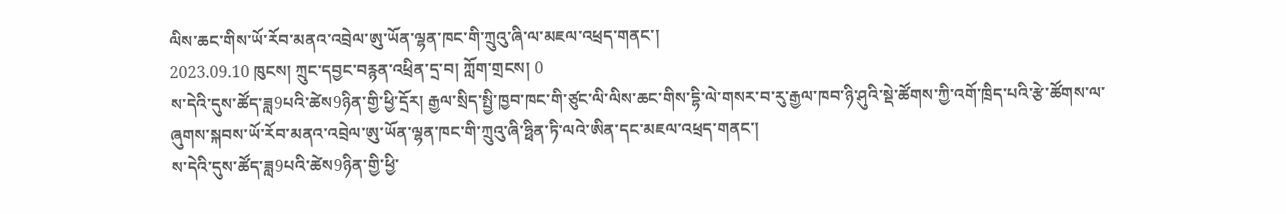ལིས་ཆང་གིས་ཡོ་རོབ་མནའ་འབྲེལ་ཨུ་ཡོན་ལྷན་ཁང་གི་ཀྲུའུ་ཞི་ལ་མཇལ་འཕྲད་གནང་།
2023.09.10 ཁུངས། ཀྲུང་དབྱང་བརྙན་འཕྲིན་དྲ་བ། ཀློག་གྲངས། 0
ས་དེའི་དུས་ཚོད་ཟླ9པའི་ཚེས9ཉིན་གྱི་ཕྱི་དྲོར། རྒྱལ་སྲིད་སྤྱི་ཁྱབ་ཁང་གི་ཙུང་ལི་ལིས་ཆང་གིས་དྷི་ལེ་གསར་བ་རུ་རྒྱལ་ཁབ་ཉི་ཤུའི་སྡེ་ཚོགས་ཀྱི་འགོ་ཁྲིད་པའི་རྩེ་ཚོགས་ལ་ཞུགས་སྐབས་ཡོ་རོབ་མནའ་འབྲེལ་ཨུ་ཡོན་ལྷན་ཁང་གི་ཀྲུའུ་ཞི་ཧྥིན་ཏི་ལའེ་ཨིན་དང་མཇལ་འཕྲད་གནང་།
ས་དེའི་དུས་ཚོད་ཟླ9པའི་ཚེས9ཉིན་གྱི་ཕྱི་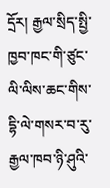དྲོར། རྒྱལ་སྲིད་སྤྱི་ཁྱབ་ཁང་གི་ཙུང་ལི་ལིས་ཆང་གིས་དྷི་ལེ་གསར་བ་རུ་རྒྱལ་ཁབ་ཉི་ཤུའི་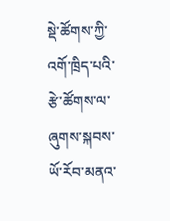སྡེ་ཚོགས་ཀྱི་འགོ་ཁྲིད་པའི་རྩེ་ཚོགས་ལ་ཞུགས་སྐབས་ཡོ་རོབ་མནའ་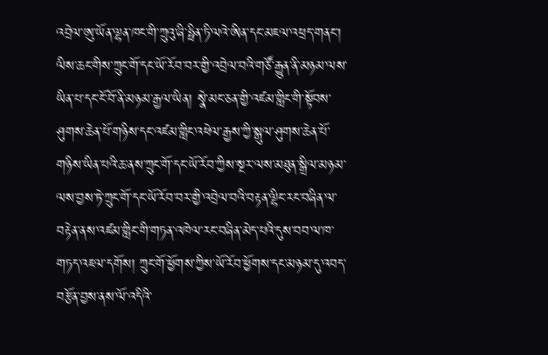འབྲེལ་ཨུ་ཡོན་ལྷན་ཁང་གི་ཀྲུའུ་ཞི་ཧྥིན་ཏི་ལའེ་ཨིན་དང་མཇལ་འཕྲད་གནང་།
ལིས་ཆང་གིས་ཀྲུང་གོ་དང་ཡོ་རོབ་བར་གྱི་འབྲེལ་བའི་གཙོ་རྒྱུན་ནི་མཉམ་ལས་ཡིན་པ་དང་ངོ་བོ་ནི་མཉམ་རྒྱལ་ཡིན། སྣེ་མང་ཅན་གྱི་འཛམ་གླིང་གི་སྟོབས་ཤུགས་ཆེན་པོ་གཉིས་དང་འཛམ་གླིང་འཕེལ་རྒྱས་ཀྱི་སྒུལ་ཤུགས་ཆེན་པོ་གཉིས་ཡིན་པའི་ཆ་ནས་ཀྲུང་གོ་དང་ཡོ་རོབ་ཀྱིས་སྔར་ལས་མཐུན་སྒྲིལ་མཉམ་ལས་བྱས་ཏེ་ཀྲུང་གོ་དང་ཡོ་རོབ་བར་གྱི་འབྲེལ་བའི་བརྟན་ལྷིང་རང་བཞིན་ལ་བརྟེན་ནས་འཛམ་གླིང་གི་གཏན་འཁེལ་རང་བཞིན་མེད་པའི་དུས་བབ་ལ་ཁ་གཏད་འཇལ་དགོས། ཀྲུང་གོ་ཕྱོགས་ཀྱིས་ཡོ་རོབ་ཕྱོགས་དང་མཉམ་དུ་འབད་བརྩོན་བྱས་ནས་ལོ་འདིའི་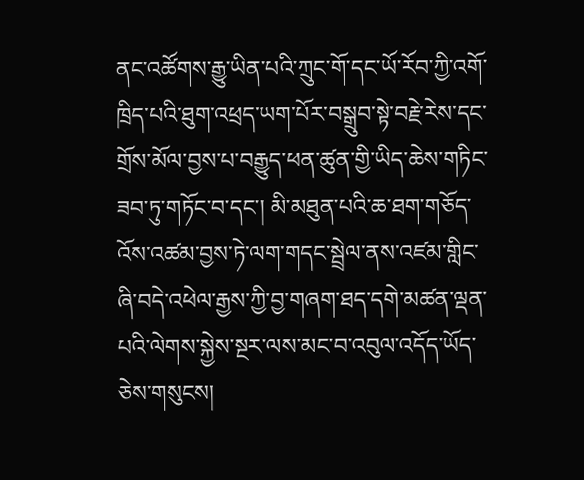ནང་འཚོགས་རྒྱུ་ཡིན་པའི་ཀྲུང་གོ་དང་ཡོ་རོབ་ཀྱི་འགོ་ཁྲིད་པའི་ཐུག་འཕྲད་ཡག་པོར་བསྒྲུབ་སྟེ་བརྗེ་རེས་དང་གྲོས་མོལ་བྱས་པ་བརྒྱུད་ཕན་ཚུན་གྱི་ཡིད་ཆེས་གཏིང་ཟབ་ཏུ་གཏོང་བ་དང་། མི་མཐུན་པའི་ཆ་ཐག་གཅོད་འོས་འཚམ་བྱས་ཏེ་ལག་གདང་སྦྲེལ་ནས་འཛམ་གླིང་ཞི་བདེ་འཕེལ་རྒྱས་ཀྱི་བྱ་གཞག་ཐད་དགེ་མཚན་ལྡན་པའི་ལེགས་སྐྱེས་སྔར་ལས་མང་བ་འབུལ་འདོད་ཡོད་ཅེས་གསུངས།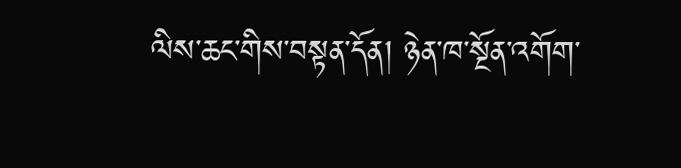ལིས་ཆང་གིས་བསྟན་དོན། ཉེན་ཁ་སྔོན་འགོག་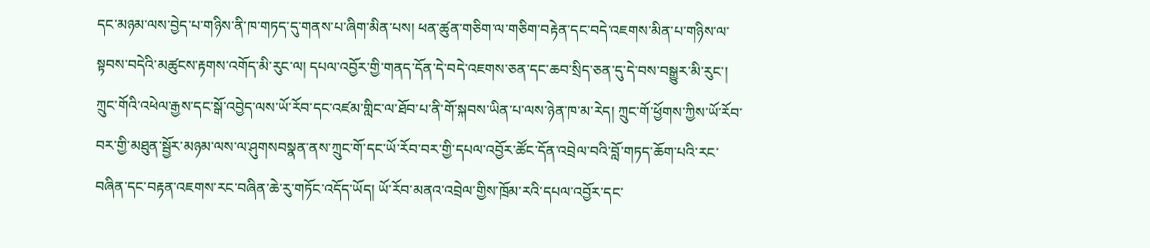དང་མཉམ་ལས་བྱེད་པ་གཉིས་ནི་ཁ་གཏད་དུ་གནས་པ་ཞིག་མིན་པས། ཕན་ཚུན་གཅིག་ལ་གཅིག་བརྟེན་དང་བདེ་འཇགས་མིན་པ་གཉིས་ལ་སྟབས་བདེའི་མཚུངས་རྟགས་འགོད་མི་རུང་ལ། དཔལ་འབྱོར་གྱི་གནད་དོན་དེ་བདེ་འཇགས་ཅན་དང་ཆབ་སྲིད་ཅན་དུ་དེ་བས་བསྒྱུར་མི་རུང་། ཀྲུང་གོའི་འཕེལ་རྒྱས་དང་སྒོ་འབྱེད་ལས་ཡོ་རོབ་དང་འཛམ་གླིང་ལ་ཐོབ་པ་ནི་གོ་སྐབས་ཡིན་པ་ལས་ཉེན་ཁ་མ་རེད། ཀྲུང་གོ་ཕྱོགས་ཀྱིས་ཡོ་རོབ་བར་གྱི་མཐུན་སྦྱོར་མཉམ་ལས་ལ་ཤུགསབསྣན་ནས་ཀྲུང་གོ་དང་ཡོ་རོབ་བར་གྱི་དཔལ་འབྱོར་ཚོང་དོན་འབྲེལ་བའི་བློ་གཏད་ཆོག་པའི་རང་བཞིན་དང་བརྟན་འཇགས་རང་བཞིན་ཆེ་རུ་གཏོང་འདོད་ཡོད། ཡོ་རོབ་མནའ་འབྲེལ་གྱིས་ཁྲོམ་རའི་དཔལ་འབྱོར་དང་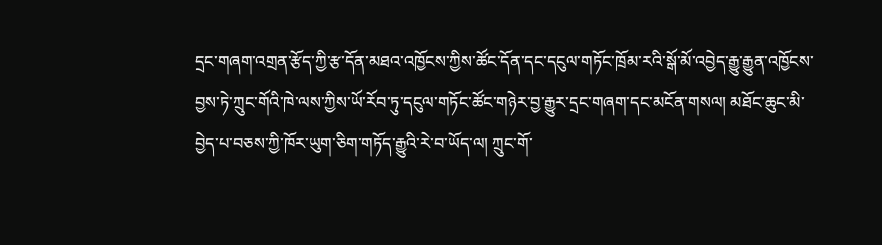དྲང་གཞག་འགྲན་རྩོད་ཀྱི་རྩ་དོན་མཐའ་འཁྱོངས་ཀྱིས་ཚོང་དོན་དང་དངུལ་གཏོང་ཁྲོམ་རའི་སྒོ་མོ་འབྱེད་རྒྱུ་རྒྱུན་འཁྱོངས་བྱས་ཏེ་ཀྲུང་གོའི་ཁེ་ལས་ཀྱིས་ཡོ་རོབ་ཏུ་དངུལ་གཏོང་ཚོང་གཉེར་བྱ་རྒྱུར་དྲང་གཞག་དང་མངོན་གསལ། མཐོང་ཆུང་མི་བྱེད་པ་བཅས་ཀྱི་ཁོར་ཡུག་ཅིག་གཏོད་རྒྱུའི་རེ་བ་ཡོད་ལ། ཀྲུང་གོ་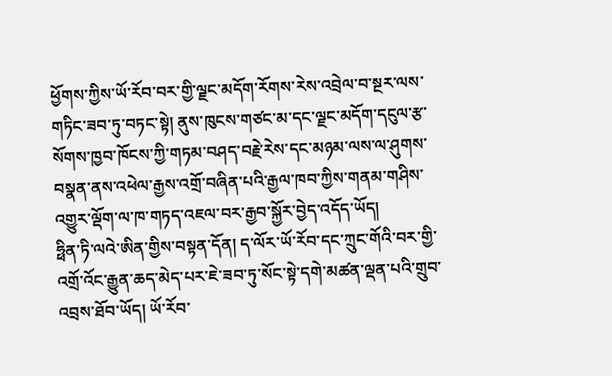ཕྱོགས་ཀྱིས་ཡོ་རོབ་བར་གྱི་ལྗང་མདོག་རོགས་རེས་འབྲེལ་བ་སྔར་ལས་གཏིང་ཟབ་ཏུ་བཏང་སྟེ། ནུས་ཁུངས་གཙང་མ་དང་ལྗང་མདོག་དངུལ་རྩ་སོགས་ཁྱབ་ཁོངས་ཀྱི་གཏམ་བཤད་བརྗེ་རེས་དང་མཉམ་ལས་ལ་ཤུགས་བསྣན་ནས་འཕེལ་རྒྱས་འགྲོ་བཞིན་པའི་རྒྱལ་ཁབ་ཀྱིས་གནམ་གཤིས་འགྱུར་ལྡོག་ལ་ཁ་གཏད་འཇལ་བར་རྒྱབ་སྐྱོར་བྱེད་འདོད་ཡོད།
ཧྥིན་ཏི་ལའེ་ཨིན་གྱིས་བསྟན་དོན། ད་ལོར་ཡོ་རོབ་དང་ཀྲུང་གོའི་བར་གྱི་འགྲོ་འོང་རྒྱུན་ཆད་མེད་པར་ཇེ་ཟབ་ཏུ་སོང་སྟེ་དགེ་མཚན་ལྡན་པའི་གྲུབ་འབྲས་ཐོབ་ཡོད། ཡོ་རོབ་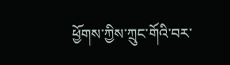ཕྱོགས་ཀྱིས་ཀྲུང་གོའི་བར་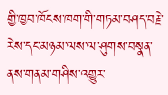གྱི་ཁྱབ་ཁོངས་ཁག་གི་གཏམ་བཤད་བརྗེ་རེས་དང་མཉམ་ལས་ལ་ཤུགས་བསྣན་ནས་གནམ་གཤིས་འགྱུར་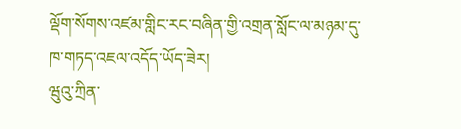ལྡོག་སོགས་འཛམ་གླིང་རང་བཞིན་གྱི་འགྲན་སློང་ལ་མཉམ་དུ་ཁ་གཏད་འཇལ་འདོད་ཡོད་ཟེར།
ཝུའུ་ཀྲིན་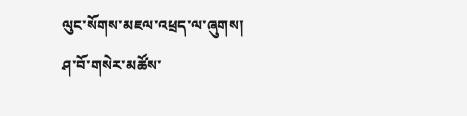ལུང་སོགས་མཇལ་འཕྲད་ལ་ཞུགས།
ཤ་བོ་གསེར་མཚོས་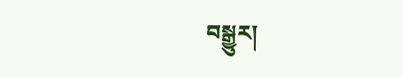བསྒྱུར།